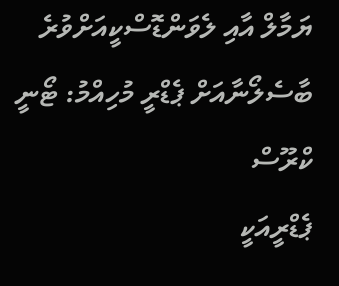ޔަމާލް އާއި ލެވަންޑޮސްކީއަށްވުރެ ބާސެލޯނާއަށް ޕެޑްރީ މުހިއްމު: ޓޯނީ ކްރޫސް
ޕެޑްރީއަކީ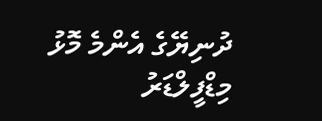ދުނިޔޭގެ އެންމެ މޮޅު މިޑްފީލްޑަރު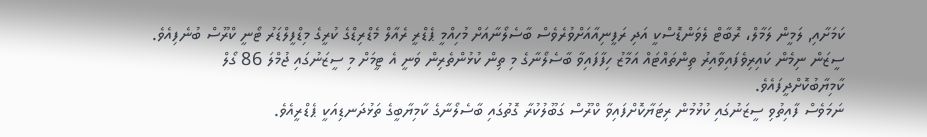ކަމަށާއި, ލަމީން ލަމާލް، ރޮބާޓް ލެވަންޑޮސްކީ އަދި ރަފީނިއާއަށްވުރެވެސް ބާސެލޯނާއަށް މުހިއްމީ ޕެޑްރީ ރެއާލް މެޑްރިޑްގެ ކުރީގެ މިޑްފީލްޑަރު ޓޯނީ ކްރޫސް ބުނެފިއެވެ.
ސީޒަން ނިމެން ކައިރިވެފައިވާއިރު ތިންތައްޓައް އަމާޒު ހިފާފައިވާ ބާސެލޯނާގެ މި ތިން ކުޅުންތެރިން ވަނީ އެ ޓީމަށް މި ސީޒަނުގައި ޖުމްލަ 86 ގޯލް ކާމިޔާބުކޮށްދީފައެވެ.
ނަމަވެސް ފާއިތުވި ސީޒަނުގައި ކުޅުމުން ރިޓަޔާކޮށްފައިވާ ކްރޫސް ގަބޫލުކުރާ ގޮތުގައި ބާސެލޯނާގެ ކާމިޔާބީގެ ތަޅުދަނޑިއަކީ ޕެޑްރީއެވެ.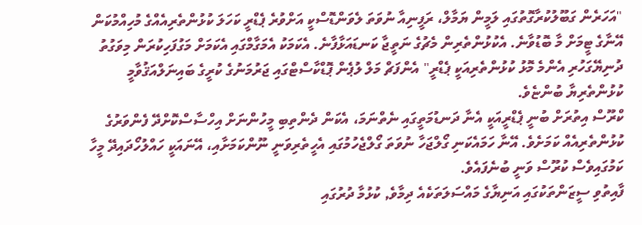"އަހަރެން ގަބޫލުކުރާގޮތުގައި ލަމީން ޔަމާލް، ރަފީނިއާ ނުވަތަ ލެވަންޑޮސްކީ އަށްވުރެ ޕެޑްރީ ކަހަލަ ކުޅުންތެރިއެއްގެ މުހިއްމުކަން އޭނާގެ ޓީމަށް މާ ބޮޑުވާނެ. އެކުޅުންތެރިން މެޗުގެ ނަތީޖާ ކަނޑައަޅާފާނެ. އެކަމަކު އެމަގާމްގައި އެކަމަށް މަގުފަހިކުރަން މިވަގުތު ދުނިޔޭގަހުރި އެންމެ މޮޅު ކުޅުންތެރިއަކީ ޕެޑްރީ" އެންފަޗް މަލް ލުޕެން ޕޮޑްކާސްޓްގައި ޖަރުމަނުގެ ކުރީގެ ބައިނަލްއަޤުވާމީ ކުޅުންތެރިޔާ ބުންޏެވެ.
ކްރޫސް އިތުރަށް ބުނީ ޕެޑްރީއަކީ އެނާ ދަނޑުމަތީގައި ނެތްނަމަ، އެކަން ދެންތިބި މީހުންނަށް އިހްސާސްކޮށްދޭ ފެންވަރުގެ ކުޅުންތެރިއެއް ކަމަށެވެ. އޭނާ ހަމައެކަނި ގޯލްޖަހާ ނުވަތަ ގޯލްޖެހުމުގައި އެހީތެރިވަނީ ނޫންކަމަށާއި، އޭނައަކީ ހައްލުހޯދައިދޭ މީހާ ކަމުގައިވެސް ކުރޫސް ވަނީ ބުނެފައެވެ.
ފާއިތުވި ސީޒަންތަކުގައި އަނިޔާގެ މައްސަލަތަކެއެ ދިމާވެ, ކުޅުމާ ދުރުގައި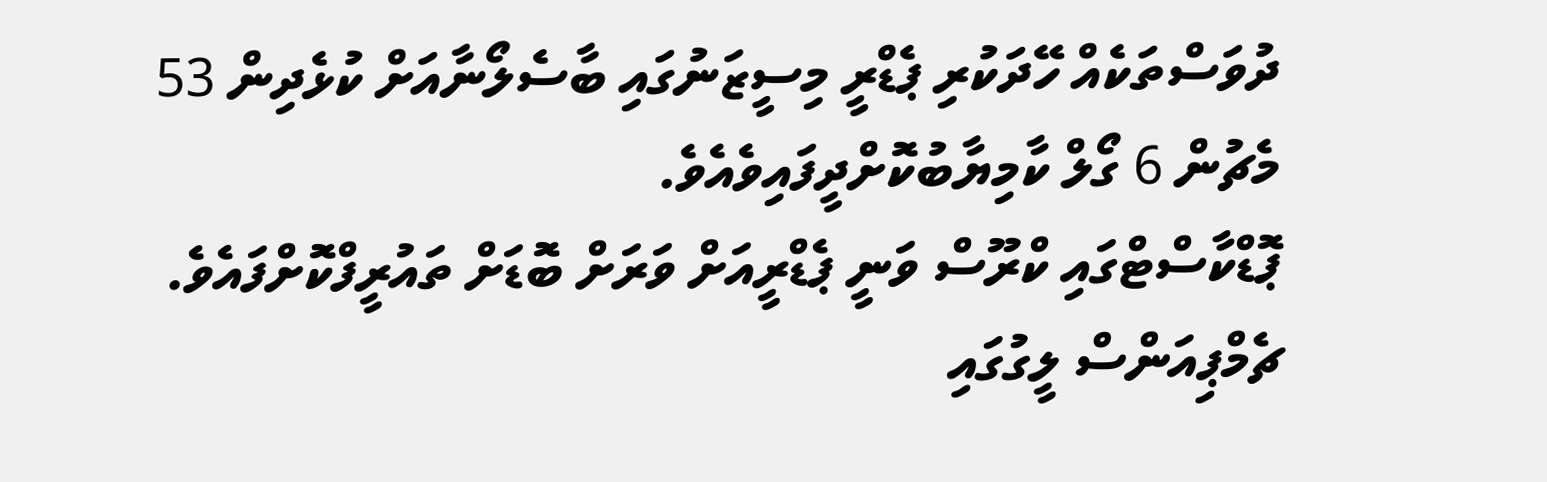ދުވަސްތަކެއް ހޭދަކުރި ޕެޑްރީ މިސީޒަނުގައި ބާސެލޯނާއަށް ކުޅެދިން 53 މެޗުން 6 ގޯލް ކާމިޔާބުކޮށްދީފައިވެއެވެ.
ޕޮޑްކާސްޓްގައި ކްރޫސް ވަނީ ޕެޑްރީއަށް ވަރަށް ބޮޑަށް ތައުރީފްކޮށްފައެވެ. ޗެމްޕިއަންސް ލީގުގައި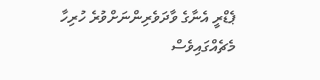ޕެޑްރީ އެނާގެ ވާދަވެރިންނަށްވުރެ ހުރިހާ މެޗެއްގައިވެސް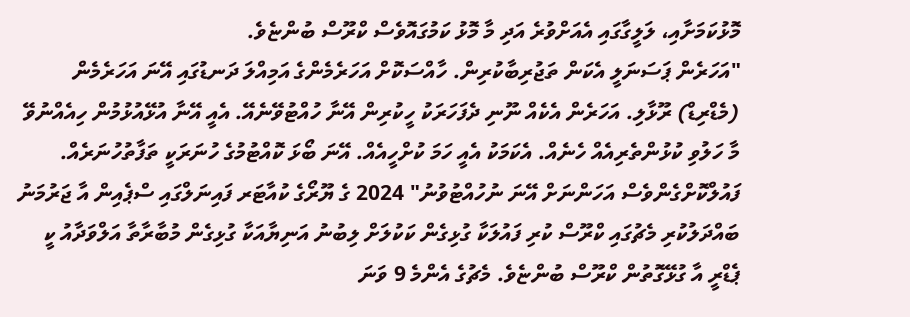މޮޅުކަމަށާއި، ލަލީގާގައި އެއަށްވުރެ އަދި މާ މޮޅު ކަމުގައޮވެސް ކްރޫސް ބުންޏެވެ.
"އަހަރެން ޕަސަނަލީ އެކަން ތަޖުރިބާކުރިން. ހާއްސަކޮށް އަހަރެމެންގެ އަމިއްލަ ދަނޑުގައި އޭނަ އަހަރެމެން (މެޑްރިޑް) ރޫޅާލި. އަހަރެން އެކެއް ނޫނި ދެފަހަރަކު ހީކުރިން އޭނާ ހުއްޓުވޭނެއޭ. އެއީ އޭނާ އުޅޭއުޅުމުން ހިއެއްނުވޭ މާ ހަލުވި ކުޅުންތެރިއެއް ހެނެއް. އެކަމަކު އެއީ ހަމަ ކުށްހީއެއް. އޭނަ ބޯޅަ ކޮއްޓުމުގެ ހުނަރަކީ ތަފާތުހުނަރެއް. ފައުލްކޮށްގެންވެސް އަހަންނަށް އޭނަ ނުހުއްޓުވުނު" 2024 ގެ ޔޫރޯގެ ކުއާޓަރ ފައިނަލްގައި ސްޕެއިން އާ ޖަރުމަނު ބައްދަލުކުރި މެޗުގައި ކްރޫސް ކުރި ފައުލަކާ ގުޅިގެން ކަކުލަށް ލިބުނު އަނިޔާއަކާ ގުޅިގެން މުބާރާތާ އަލްވަދާއު ކީ ޕެޑްރީ އާ ގުޅޭގޮތުން ކްރޫސް ބުންޏެވެ. މެޗުގެ އެންމެ 9 ވަނަ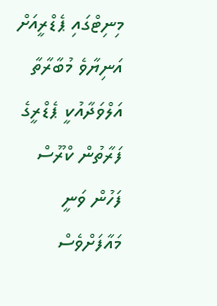މިނިޓްގައި ޕެޑްރީއަށް އަނިޔާވެ މުބާރާތާ އަލްވަދާއުކީ ޕެޑްރީގެ ފަރާތުން ކްރޫސް ފަހުން ވަނީ މައާފަށްވެސް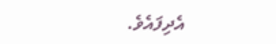އެދިފައެވެ.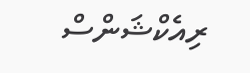ރިއެކްޝަންސް